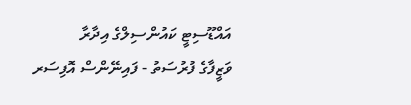އައްޑޫސިޓީ ކައުންސިލްގެ އިދާރާ
ވަޒީފާގެ ފުރުސަތު - ފައިނޭންސް އޮފިސަރ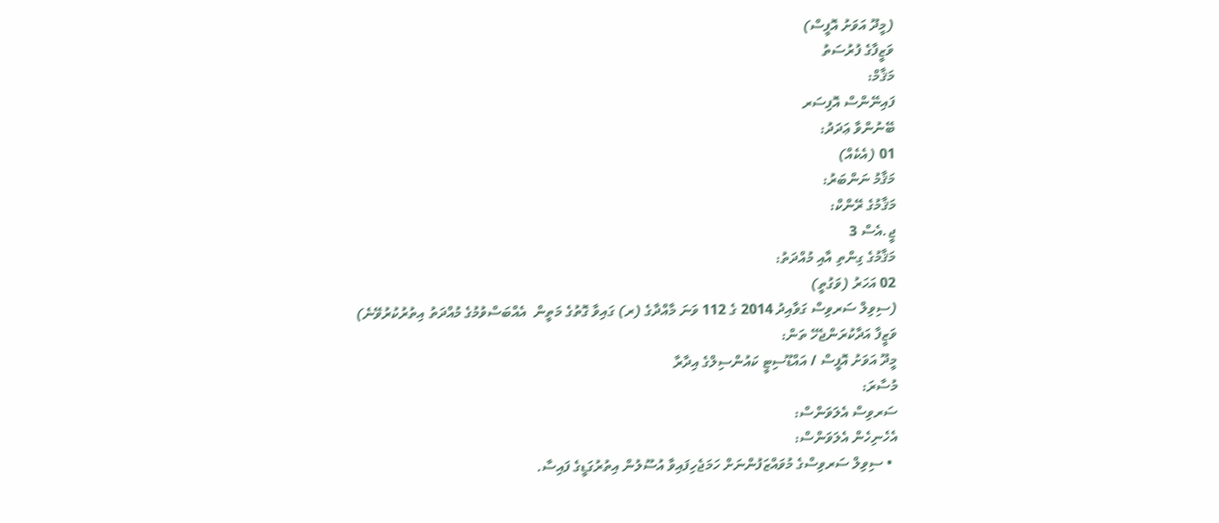(މީދޫ އަވަށު އޮފީސް)
ވަޒީފާގެ ފުރުސަތު
މަޤާމް:
ފައިނޭންސް އޮފިސަރ
ބޭނުންވާ ޢަދަދު:
01 (އެކެއް)
މަޤާމު ނަންބަރު:
މަޤާމުގެ ރޭންކް:
ޖީ.އެސް 3
މަޤާމުގެ ގިންތި އާއި މުއްދަތު:
02 އަހަރު (ވަގުތީ)
(ސިވިލް ސަރވިސް ގަވާއިދު 2014 ގެ 112 ވަނަ މާއްދާގެ (ރ) ގައިވާ ގޮތުގެ މަތީން  އެއްބަސްވުމުގެ މުއްދަތު އިތުރުކުރުވޭނެ)
ވަޒީފާ އަދާކުރަންޖެހޭ ތަން:
މީދޫ އަވަށު އޮފީސް / އައްޑޫސިޓީ ކައުންސިލްގެ އިދާރާ
މުސާރަ:
ސަރވިސް އެލަވަންސް:
އެހެނިހެން އެލަވަންސް:
  • ސިވިލް ސަރވިސްގެ މުވައްޒަފުންނަށް ހަމަޖެހިފައިވާ އުސޫލުން އިތުރުގަޑީގެ ފައިސާ.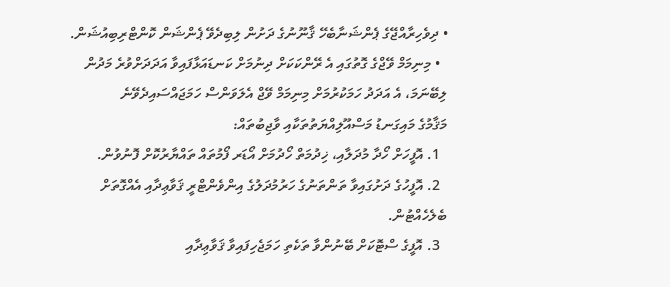• ދިވެހިރާއްޖޭގެ ޕެންޝަނާބެހޭ ޤާނޫނުގެ ދަށުން ލިބިދެވޭ ޕެންޝަން ކޮންޓްރިބިއުޝަން.
  • މިނިމަމް ވޭޖްގެ ގޮތުގައި އެ ރޭންކަކަށް ދިނުމަށް ކަނޑައަޅާފައިވާ އަދަދަށްވުރެ މަދުން ލިބޭނަމަ، އެ އަދަދު ހަމަކުރުމަށް މިނިމަމް ވޭޖް އެލަވަންސް ހަމަޖައްސައިދެވޭނެ
މަޤާމުގެ މައިގަނޑު މަސްއޫލިއްޔަތުތަކާއި ވާޖިބުތައް:
  1. އޮފީހަށް ހޯދާ މުދަލާއި، ޚިދުމަތް ހޯދުމަށް އޯޑަރ ފޯމުތައް ތައްޔާރުކޮށް ފޮނުވުން.
  2. އޮފީހުގެ ދަށުގައިވާ ތަންތަނުގެ ހަރުމުދަލުގެ އިންވެންޓްރީ ޤަވާޢިދާއި އެއްގޮތަށް ބެލެހެއްޓުން.
  3. އޮފީގެ ސްޓޮކަށް ބޭނުންވާ ތަކެތި ހަމަޖެހިފައިވާ ޤަވާޢިދާއި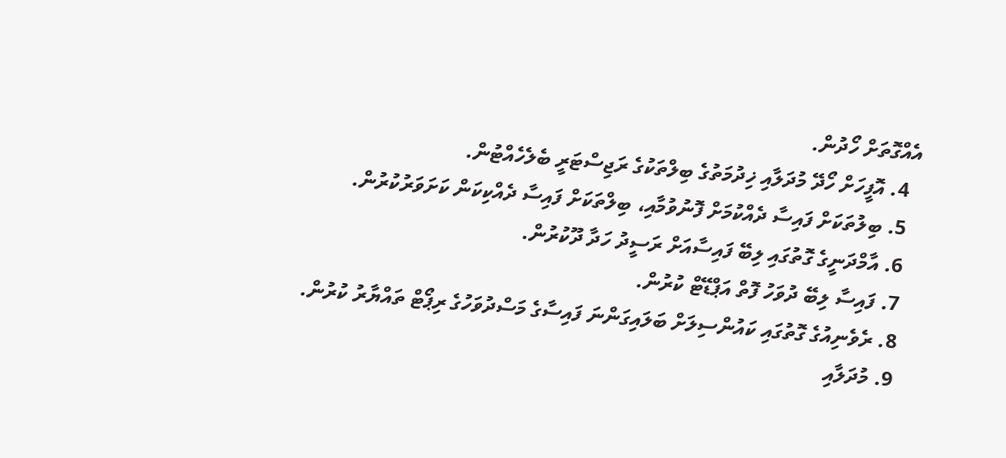އެއްގޮތަށް ހޯދުން.
  4. އޮފީހަށް ހޯދޭ މުދަލާއި ޚިދުމަތުގެ ބިލްތަކުގެ ރަޖިސްޓަރީ ބެލެހެއްޓުން.
  5. ބިލުތަކަށް ފައިސާ ދެއްކުމަށް ފޮނުވުމާއި، ބިލްތަކަށް ފައިސާ ދެއްކިކަން ކަށަވަރުކުރުން.
  6. އާމްދަނީގެ ގޮތުގައި ލިބޭ ފައިސާއަށް ރަސީދު ހަދާ ދޫކުރުން.
  7. ފައިސާ ލިބޭ ދުވަހު ފޮތް އަޕްޑޭޓް ކުރުން.
  8. ރެވެނިއުގެ ގޮތުގައި ކައުންސިލަށް ބަލައިގަންނަ ފައިސާގެ މަސްދުވަހުގެ ރިޕޯޓް ތައްޔާރު ކުރުން.
  9. މުދަލާއި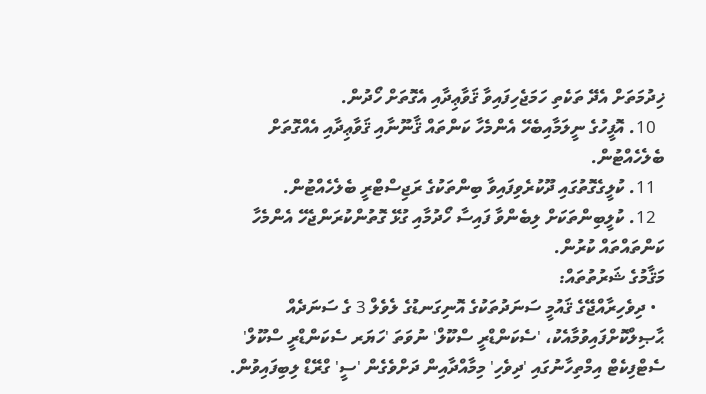ޚިދުމަތަށް އެދޭ ތަކެތި ހަމަޖެހިފައިވާ ޤަވާޢިދާއި އެގޮތަށް ހޯދުން.
  10. އޮފީހުގެ ނީލަމާއިބެހޭ އެންމެހާ ކަންތައް ޤާނޫނާއި ޤަވާޢިދާއި އެއްގޮތަށް ބެލެހެއްޓުން.
  11. ކުލީގެގޮތުގައި ދޫކުރެވިފައިވާ ބިންތަކުގެ ރަޖިސްޓްރީ ބެލެހެއްޓުން.
  12. ކުލީބިންތަކަށް ލިބެންވާ ފައިސާ ހޯދުމާއި ގުޅޭ ގޮތުންކުރަންޖެހޭ އެންމެހާ ކަންތައްތައް ކުރުން.
މަޤާމުގެ ޝަރުތުތައް:
  • ދިވެހިރާއްޖޭގެ ޤައުމީ ސަނަދުތަކުގެ އޮނިގަނޑުގެ ލެވެލް 3 ގެ ސަނަދެއް ޙާޞިލްކޮށްފައިވުމާއެކު، 'ސެކަންޑްރީ ސްކޫލް' ނުވަތަ 'ހަޔަރ ސެކަންޑްރީ ސްކޫލް' ސެޓްފިކެޓް އިމްތިހާނުގައި 'ދިވެހި' މިމާއްދާއިން ދަށްވެގެން 'ސީ' ގްރޭޑް ލިބިފައިވުން.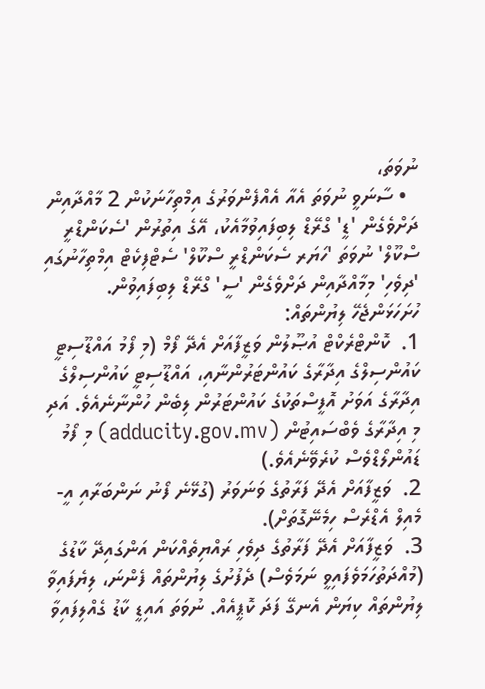ނުވަތަ،
  • ސާނަވީ ނުވަތަ އެއާ އެއްފެންވަރުގެ އިމްތިހާނަކުން 2 މާއްދާއިން ދަށްވެގެން 'ޑީ' ގްރޭޑް ލިބިފައިވުމާއެކު، އޭގެ އިތުރުން 'ސެކަންޑްރީ ސްކޫލް' ނުވަތަ 'ހަޔަރ ސެކަންޑްރީ ސްކޫލް' ސެޓްފިކެޓް އިމްތިހާނުގައި 'ދިވެހި' މިމާއްދާއިން ދަށްވެގެން 'ސީ' ގްރޭޑް ލިބިފައިވުން.
ހުށަހަޅަންޖެހޭ ލިޔުންތައް:
1.  ކޮންޓްރެކްޓް އުޞޫލުން ވަޒީފާއަށް އެދޭ ފޯމް (މި ފޯމު އައްޑޫސިޓީ ކައުންސިލްގެ އިދާރާގެ ކައުންޓަރުންނާއި، އައްޑޫސިޓީ ކައުންސިލްގެ އިދާރާގެ އަވަށު އޮފީސްތަކުގެ ކައުންޓަރުން ލިބެން ހުންނާނެއެވެ. އަދި މި އިދާރާގެ ވެބްސައިޓުން (adducity.gov.mv) މި ފޯމު ޑައުންލޯޑްވެސް ކުރެވޭނެއެވެ.)
2.  ވަޒީފާއަށް އެދޭ ފަރާތުގެ ވަނަވަރު (ގުޅޭނެ ފޯނު ނަންބަރާއި އީ-މެއިލް އެޑްރެސް ހިމެނޭގޮތަށް).
3.  ވަޒީފާއަށް އެދޭ ފަރާތުގެ ދިވެހި ރައްޔިތެއްކަން އަންގައިދޭ ކާޑުގެ (މުއްދަތުހަމަވެފައިވީ ނަމަވެސް) ދެފުށުގެ ލިޔުންތައް ފެންނަ، ލިޔެފައިވާ ލިޔުންތައް ކިޔަން އެނގޭ ފަދަ ކޮޕީއެއް. ނުވަތަ އައިޑީ ކާޑު ގެއްލިފައިވާ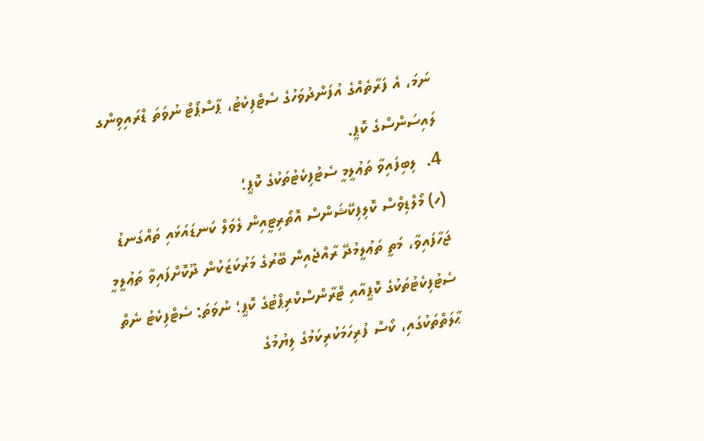ނަމަ، އެ ފަރާތެއްގެ އުފަންދުވަހުގެ ސެޓްފިކެޓު، ޕާސްޕޯޓް ނުވަތަ ޑްރައިވިންގ ލައިސަންސްގެ ކޮޕީ.
4.  ލިބިފައިވާ ތަޢުލީމީ ސެޓުފިކެޓުތަކުގެ ކޮޕީ؛
(ހ) މޯލްޑިވްސް ކޮލިފިކޭޝަންސް އޮތޯރިޓީއިން ލެވަލް ކަނޑައަޅައި ތައްގަނޑު ޖަހާފައިވާ، މަތީ ތަޢުލީމުދޭ ރާއްޖެއިން ބޭރުގެ މަރުކަޒަކުން ދޫކޮށްފައިވާ ތަޢުލީމީ ސެޓުފިކެޓުތަކުގެ ކޮޕީއާއި ޓްރާންސްކްރިޕްޓުގެ ކޮޕީ؛ ނުވަތަ: ސެޓްފިކެޓު ނެތް ޙާލަތްތަކުގައި، ކޯސް ފުރިހަމަކުރިކަމުގެ ލިޔުމުގެ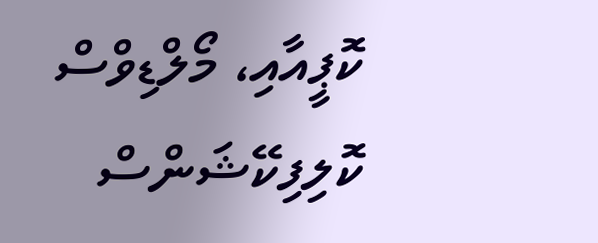ކޮޕީއާއި، މޯލްޑިވްސް ކޮލިފިކޭޝަންސް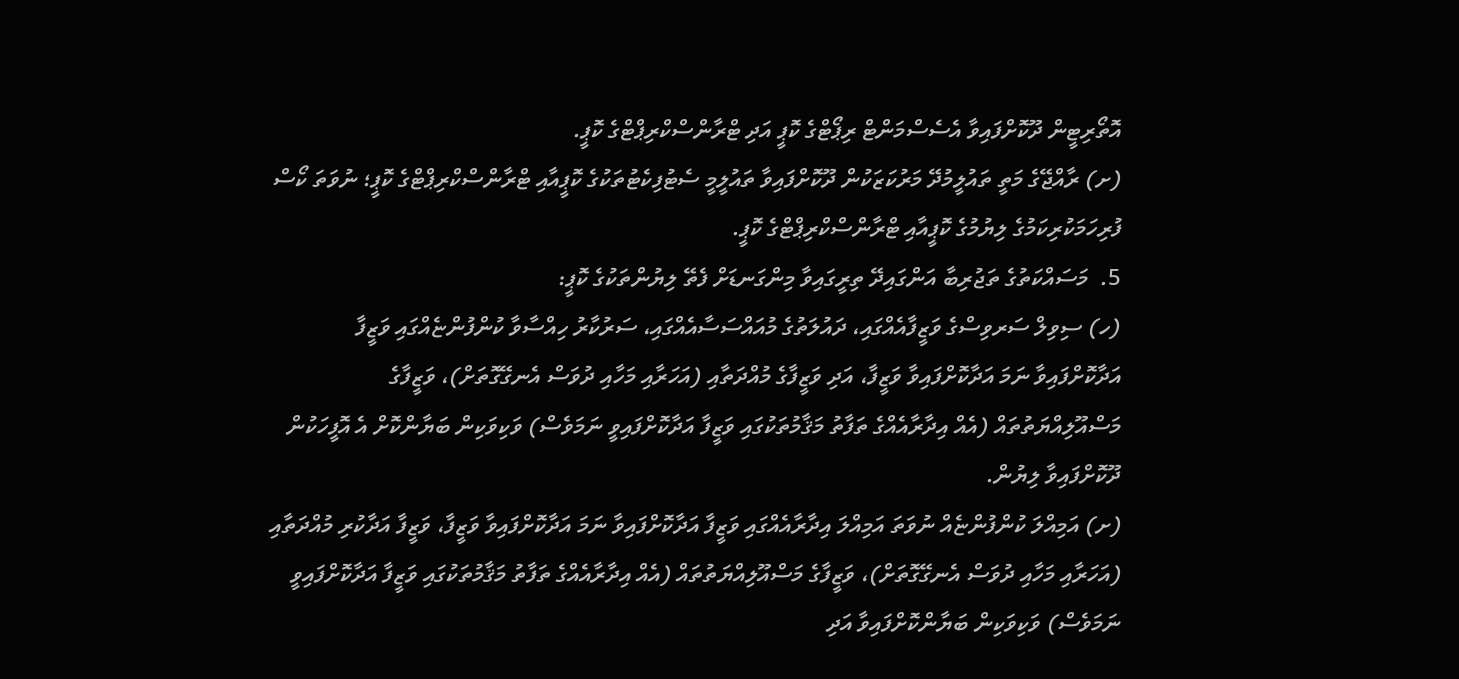އޮތޯރިޓީން ދޫކޮށްފައިވާ އެސެސްމަންޓް ރިޕޯޓްގެ ކޮޕީ އަދި ޓްރާންސްކްރިޕްޓްގެ ކޮޕީ.
(ށ) ރާއްޖޭގެ މަތީ ތައުލީމުދޭ މަރުކަޒަކުން ދޫކޮށްފައިވާ ތައުލީމީ ސެޓުފިކެޓުތަކުގެ ކޮޕީއާއި ޓްރާންސްކްރިޕްޓްގެ ކޮޕީ؛ ނުވަތަ ކޯސް ފުރިހަމަކުރިކަމުގެ ލިޔުމުގެ ކޮޕީއާއި ޓްރާންސްކްރިޕްޓްގެ ކޮޕީ.
5.  މަސައްކަތުގެ ތަޖުރިބާ އަންގައިދޭ ތިރީގައިވާ މިންގަނޑަށް ފެތޭ ލިޔުންތަކުގެ ކޮޕީ:
(ހ) ސިވިލް ސަރވިސްގެ ވަޒީފާއެއްގައި، ދައުލަތުގެ މުއައްސަސާއެއްގައި، ސަރުކާރު ހިއްސާވާ ކުންފުންޏެއްގައި ވަޒީފާ އަދާކޮށްފައިވާ ނަމަ އަދާކޮށްފައިވާ ވަޒީފާ، އަދި ވަޒީފާގެ މުއްދަތާއި (އަހަރާއި މަހާއި ދުވަސް އެނގޭގޮތަށް)، ވަޒީފާގެ މަސްއޫލިއްޔަތުތައް (އެއް އިދާރާއެއްގެ ތަފާތު މަޤާމުތަކުގައި ވަޒީފާ އަދާކޮށްފައިވީ ނަމަވެސް) ވަކިވަކިން ބަޔާންކޮށް އެ އޮފީހަކުން ދޫކޮށްފައިވާ ލިޔުން.
(ށ) އަމިއްލަ ކުންފުންޏެއް ނުވަތަ އަމިއްލަ އިދާރާއެއްގައި ވަޒީފާ އަދާކޮށްފައިވާ ނަމަ އަދާކޮށްފައިވާ ވަޒީފާ، ވަޒީފާ އަދާކުރި މުއްދަތާއި (އަހަރާއި މަހާއި ދުވަސް އެނގޭގޮތަށް)، ވަޒީފާގެ މަސްއޫލިއްޔަތުތައް (އެއް އިދާރާއެއްގެ ތަފާތު މަޤާމުތަކުގައި ވަޒީފާ އަދާކޮށްފައިވީ ނަމަވެސް) ވަކިވަކިން ބަޔާންކޮށްފައިވާ އަދި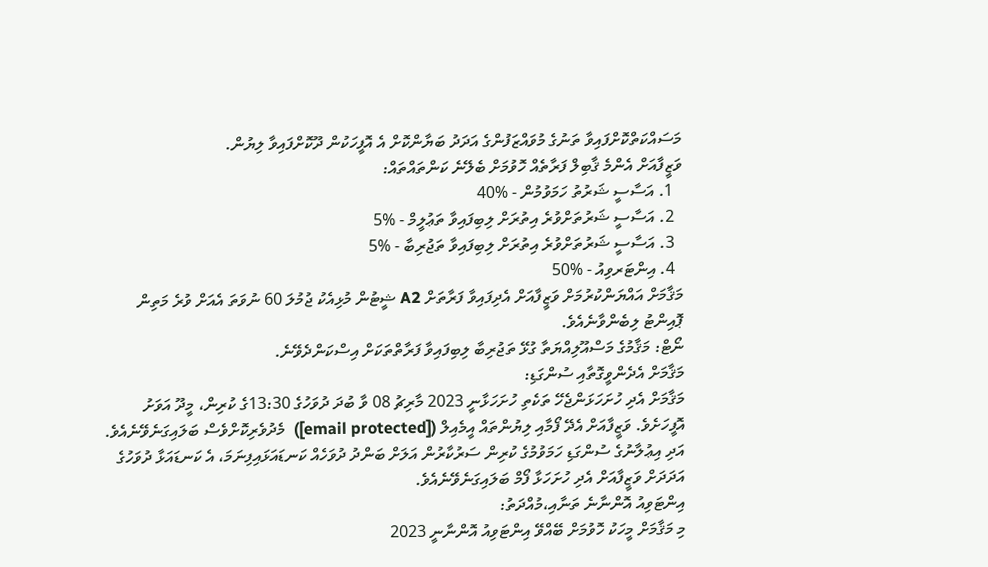މަސައްކަތްކޮށްފައިވާ ތަނުގެ މުވައްޒަފުންގެ އަދަދު ބަޔާންކޮށް އެ އޮފީހަކުން ދޫކޮށްފައިވާ ލިޔުން.
ވަޒީފާއަށް އެންމެ ޤާބިލް ފަރާތެއް ހޮވުމަށް ބެލޭނެ ކަންތައްތައް:
  1. އަސާސީ ޝަރުތު ހަމަވުމުން - %40
  2. އަސާސީ ޝަރުތަށްވުރެ އިތުރަށް ލިބިފައިވާ ތަޢުލީމް - %5
  3. އަސާސީ ޝަރުތަށްވުރެ އިތުރަށް ލިބިފައިވާ ތަޖުރިބާ - %5
  4. އިންޓަރވިއު - %50
މަޤާމަށް އައްޔަންކުރުމަށް ވަޒީފާއަށް އެދިފައިވާ ފަރާތަށް A2 ޝީޓުން މުޅިއެކު ޖުމުލަ 60 ނުވަތަ އެއަށް ވުރެ މަތިން ޕޮއިންޓު ލިބެންވާނެއެވެ.
ނޯޓް: މަޤާމުގެ މަސްއޫލިއްޔަތާ ގުޅޭ ތަޖުރިބާ ލިބިފައިވާ ފަރާތްތަކަށް އިސްކަންދެވޭނެ.
މަޤާމަށް އެދެންވީގޮތާއި ސުންގަޑި:
މަޤާމަށް އެދި ހުށަހަޅަންޖެހޭ ތަކެތި ހުށަހަޅާނީ 2023 މާރިޗު 08 ވާ ބުދަ ދުވަހުގެ 13:30ގެ ކުރިން، މީދޫ އަވަށު އޮފީހަށެވެ. ވަޒީފާއަށް އެދޭ ފޯމާއި ލިޔުންތައް އީމެއިލް ([email protected])  މެދުވެރިކޮށްވެސް ބަލައިގަނެވޭނެއެވެ. އަދި އިޢުލާނުގެ ސުންގަޑި ހަމަވުމުގެ ކުރިން ސަރުކާރުން އަލަށް ބަންދު ދުވަހެއް ކަނޑައަޅައިފިނަމަ، އެ ކަނޑައަޅާ ދުވަހުގެ އަދަދަށް ވަޒީފާއަށް އެދި ހުށަހަޅާ ފޯމް ބަލައިގަނެވޭނެއެވެ.
އިންޓަވިއު އޮންނާނެ ތަނާއި،މުއްދަތު:
މި މަޤާމަށް މީހަކު ހޮވުމަށް ބޭއްވޭ އިންޓަވިއު އޮންނާނީ 2023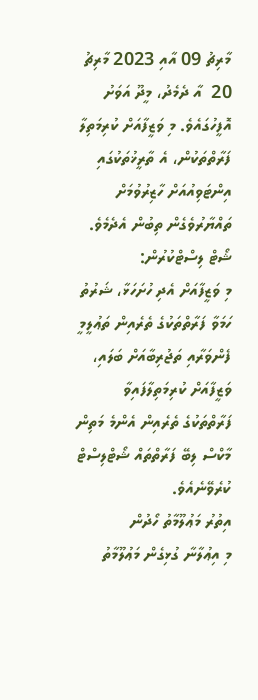މާރިޗު 09 އާއި 2023 މާރިޗު 20  އާ ދެމެދު، މީދޫ އަވަށު އޮފީހުގައެވެ. މި ވަޒީފާއަށް ކުރިމަތިލާ ފަރާތްތަކުން، އެ ތާރީޚުތަކުގައި އިންޓަވިއުއަށް ހާޒިރުވުމަށް ތައްޔާރުވެގެން ތިބުން އެދެމެވެ.
ޝޯޓް ލިސްޓްކުރުން:
މި ވަޒީފާއަށް އެދި ހުށަހަޅާ، ޝަރުތު ހަމަވާ ފަރާތްތަކުގެ ތެރެއިން ތަޢުލީމީ ފެންވަރާއި ތަޖުރިބާއަށް ބަލައި، ވަޒީފާއަށް ކުރިމަތިލާފައިވާ ފަރާތްތަކުގެ ތެރެއިން އެންމެ މަތިން މާކްސް ލިބޭ ފަރާތްތައް ޝޯޓްލިސްޓް ކުރެވޭނެއެވެ.
އިތުރު މަޢުލޫމާތު ހޯދުން
މި އިޢުލާނާ ގުޅިގެން މަޢުލޫމާތު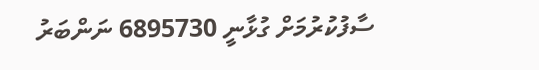ސާފުކުރުމަށް ގުޅާނީ 6895730 ނަންބަރު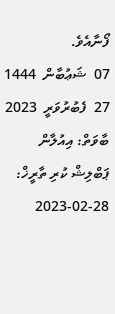ފޯނާއެވެ.
07  ޝަޢުބާން  1444
27  ފެބުރުވަރީ  2023
ބާވަތް: އިއުލާން
ޕަބްލިޝް ކުރި ތާރީޚް: 28-02-2023